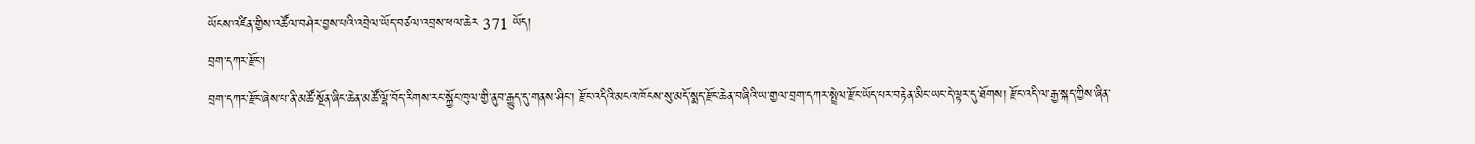ཡོངས་འཛིན་གྱིས་འཚོལ་བཤེར་བྱས་པའི་འབྲེལ་ཡོད་བཙལ་འབྲས་ཕལ་ཆེར 371 ཡོད།
བྲག་དཀར་རྫོང་།
བྲག་དཀར་རྫོང་ཞེས་པ་ནི་མཚོ་སྔོན་ཞིང་ཆེན་མཚོ་ལྷོ་བོད་རིགས་རང་སྐྱོང་ཁུལ་གྱི་ནུབ་རྒྱུད་དུ་གནས་ཤིང་། རྫོང་འདིའི་མངའ་ཁོངས་སུ་མདོ་སྨད་རྫོང་ཆེན་བཞིའི་ཡ་གྱལ་བྲག་དཀར་སྤྲེལ་རྫོང་ཡོད་པར་བརྟེན་མིང་ཡང་དེ་ལྟར་དུ་ཐོགས། རྫོང་འདི་ལ་རྒྱ་སྐད་ཀྱིས་ཞིན་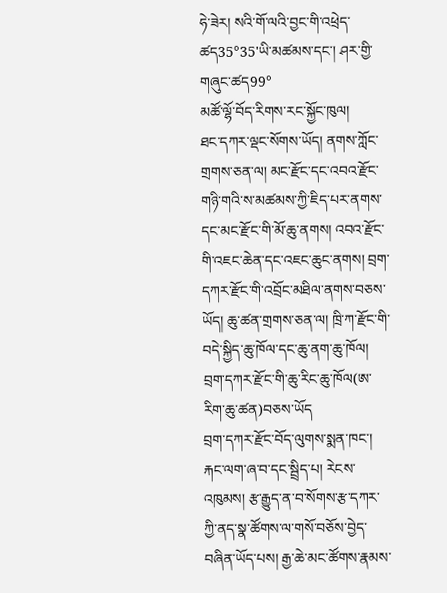ཧེ་ཟེར། སའི་གོ་ལའི་བྱང་གི་འཕྲེད་ཚད35°35'ཡི་མཚམས་དང་། ཤར་གྱི་གཞུང་ཚད99°
མཚོ་ལྷོ་བོད་རིགས་རང་སྐྱོང་ཁུལ།
ཐང་དཀར་ལྡང་སོགས་ཡོད། ནགས་ཀློང་གྲགས་ཅན་ལ། མང་རྫོང་དང་འབའ་རྫོང་གཉི་གའི་ས་མཚམས་ཀྱི་ཇིད་པར་ནགས་དང་མང་རྫོང་གི་མོ་ཆུ་ནགས། འབའ་རྫོང་གི་འཇང་ཆེན་དང་འཇང་ཆུང་ནགས། བྲག་དཀར་རྫོང་གི་འབྲོང་མཐིལ་ནགས་བཅས་ཡོད། ཆུ་ཚན་གྲགས་ཅན་ལ། ཁྲི་ཀ་རྫོང་གི་བདེ་སྐྱིད་ཆུ་ཁོལ་དང་ཆུ་ནག་ཆུ་ཁོལ། བྲག་དཀར་རྫོང་གི་ཆུ་རིང་ཆུ་ཁོལ(ཨ་རིག་ཆུ་ཚན)བཅས་ཡོད
བྲག་དཀར་རྫོང་བོད་ལུགས་སྨན་ཁང་།
རྐང་ལག་ཞ་བ་དང་སྦྲིད་པ། རེངས་འཁུམས། རྩ་རྒྱུད་ན་བ་སོགས་རྩ་དཀར་ཀྱི་ནད་སྣ་ཚོགས་ལ་གསོ་བཅོས་བྱེད་བཞིན་ཡོད་པས། རྒྱ་ཆེ་མང་ཚོགས་རྣམས་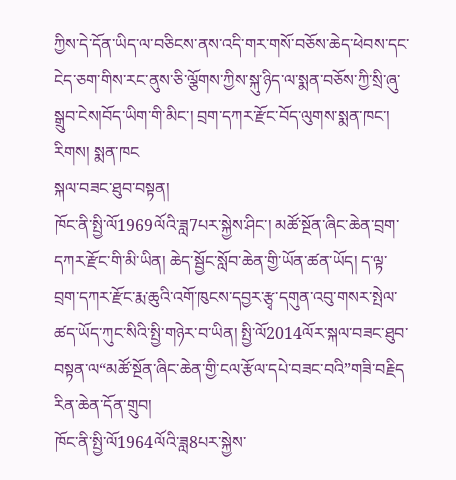ཀྱིས་དེ་དོན་ཡིད་ལ་བཅིངས་ནས་འདི་གར་གསོ་བཅོས་ཆེད་ཕེབས་དང་ངེད་ཅག་གིས་རང་ནུས་ཅི་ལྕོགས་ཀྱིས་སྐུ་ཉིད་ལ་སྨན་བཅོས་ཀྱི་སྲི་ཞུ་སྒྲུབ་ངེས།བོད་ཡིག་གི་མིང་། བྲག་དཀར་རྫོང་བོད་ལུགས་སྨན་ཁང་། རིགས། སྨན་ཁང
སྐལ་བཟང་ཐུབ་བསྟན།
ཁོང་ནི་སྤྱི་ལོ1969ལོའི་ཟླ7པར་སྐྱེས་ཤིང་། མཚོ་སྔོན་ཞིང་ཆེན་བྲག་དཀར་རྫོང་གི་མི་ཡིན། ཆེད་སྦྱོང་སློབ་ཆེན་གྱི་ཡོན་ཚན་ཡོད། ད་ལྟ་བྲག་དཀར་རྫོང་རྨ་ཆུའི་འགོ་ཁུངས་དབྱར་རྩྭ་དགུན་འབུ་གསར་སྤེལ་ཚད་ཡོད་ཀུང་སིའི་སྤྱི་གཉེར་བ་ཡིན། སྤྱི་ལོ2014ལོར་སྐལ་བཟང་ཐུབ་བསྟན་ལ“མཚོ་སྔོན་ཞིང་ཆེན་གྱི་ངལ་རྩོལ་དཔེ་བཟང་བའི”གཟི་བརྗིད
རིན་ཆེན་དོན་གྲུབ།
ཁོང་ནི་སྤྱི་ལོ1964ལོའི་ཟླ8པར་སྐྱེས་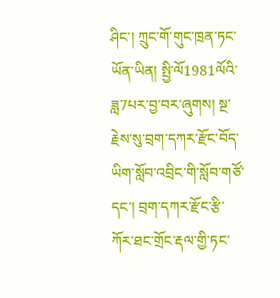ཤིང་། ཀྲུང་གོ་གུང་ཁྲན་ཏང་ཡོན་ཡིན། སྤྱི་ལོ1981ལོའི་ཟླ7པར་བྱ་བར་ཞུགས། སྔ་རྗེས་སུ་བྲག་དཀར་རྫོང་བོད་ཡིག་སློབ་འབྲིང་གི་སློབ་གཙོ་དང་། བྲག་དཀར་རྫོང་རྩི་ཀོར་ཐང་གྲོང་རྡལ་གྱི་ཏང་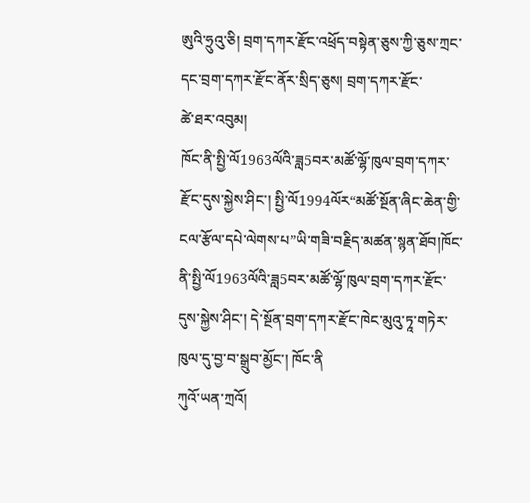ཨུའི་ཧྲུའུ་ཅི། བྲག་དཀར་རྫོང་འཕྲོད་བསྟེན་ཅུས་ཀྱི་ཅུས་ཀྲང་དང་བྲག་དཀར་རྫོང་ནོར་སྲིད་ཅུས། བྲག་དཀར་རྫོང་
ཚེ་ཐར་འབུམ།
ཁོང་ནི་སྤྱི་ལོ1963ལོའི་ཟླ5བར་མཚོ་ལྷོ་ཁུལ་བྲག་དཀར་རྫོང་དུས་སྐྱེས་ཤིང་། སྤྱི་ལོ1994ལོར“མཚོ་སྔོན་ཞིང་ཆེན་གྱི་ངལ་རྩོལ་དཔེ་ལེགས་པ”ཡི་གཟི་བརྗིད་མཚན་སྙན་ཐོབ།ཁོང་ནི་སྤྱི་ལོ1963ལོའི་ཟླ5བར་མཚོ་ལྷོ་ཁུལ་བྲག་དཀར་རྫོང་དུས་སྐྱེས་ཤིང་། དེ་སྔོན་བྲག་དཀར་རྫོང་ཁེང་མུའུ་ཏཱ་གཏེར་ཁུལ་དུ་བྱ་བ་སྒྲུབ་མྱོང་། ཁོང་ནི
ཀུའོ་ཡན་ཀྲའོ།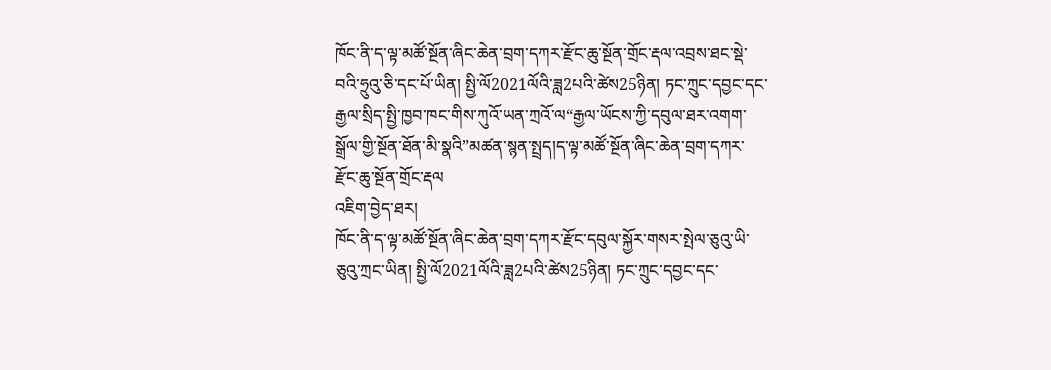ཁོང་ནི་ད་ལྟ་མཚོ་སྔོན་ཞིང་ཆེན་བྲག་དཀར་རྫོང་ཆུ་སྔོན་གྲོང་རྡལ་འབྲས་ཐང་སྡེ་བའི་ཧྲུའུ་ཅི་དང་པོ་ཡིན། སྤྱི་ལོ2021ལོའི་ཟླ2པའི་ཚེས25ཉིན། ཏང་ཀྲུང་དབྱང་དང་རྒྱལ་སྲིད་སྤྱི་ཁྱབ་ཁང་གིས་ཀུའོ་ཡན་ཀྲའོ་ལ“རྒྱལ་ཡོངས་ཀྱི་དབུལ་ཐར་འགག་སྒྲོལ་གྱི་སྔོན་ཐོན་མི་སྣའི”མཚན་སྙན་སྤྲད།ད་ལྟ་མཚོ་སྔོན་ཞིང་ཆེན་བྲག་དཀར་རྫོང་ཆུ་སྔོན་གྲོང་རྡལ
འཇིག་བྱེད་ཐར།
ཁོང་ནི་ད་ལྟ་མཚོ་སྔོན་ཞིང་ཆེན་བྲག་དཀར་རྫོང་དབུལ་སྐྱོར་གསར་སྤེལ་ཅུའུ་ཡི་ཅུའུ་ཀྲང་ཡིན། སྤྱི་ལོ2021ལོའི་ཟླ2པའི་ཚེས25ཉིན། ཏང་ཀྲུང་དབྱང་དང་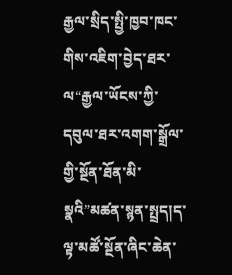རྒྱལ་སྲིད་སྤྱི་ཁྱབ་ཁང་གིས་འཇིག་བྱེད་ཐར་ལ“རྒྱལ་ཡོངས་ཀྱི་དབུལ་ཐར་འགག་སྒྲོལ་གྱི་སྔོན་ཐོན་མི་སྣའི”མཚན་སྙན་སྤྲད།ད་ལྟ་མཚོ་སྔོན་ཞིང་ཆེན་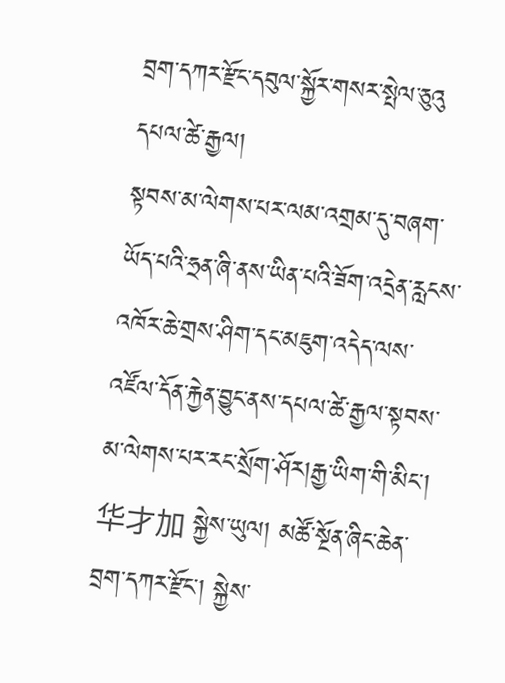བྲག་དཀར་རྫོང་དབུལ་སྐྱོར་གསར་སྤེལ་ཅུའུ
དཔལ་ཚེ་རྒྱལ།
སྟབས་མ་ལེགས་པར་ལམ་འགྲམ་དུ་བཞག་ཡོད་པའི་ཧྲན་ཞི་ནས་ཡིན་པའི་ཟོག་འདྲེན་རླངས་འཁོར་ཆེ་གྲས་ཤིག་དང་མཇུག་འདེད་ལས་འཛོལ་དོན་རྐྱེན་བྱུང་ནས་དཔལ་ཚེ་རྒྱལ་སྟབས་མ་ལེགས་པར་རང་སྲོག་ཤོར།རྒྱ་ཡིག་གི་མིང་། 华才加 སྐྱེས་ཡུལ། མཚོ་སྔོན་ཞིང་ཆེན་བྲག་དཀར་རྫོང་། སྐྱེས་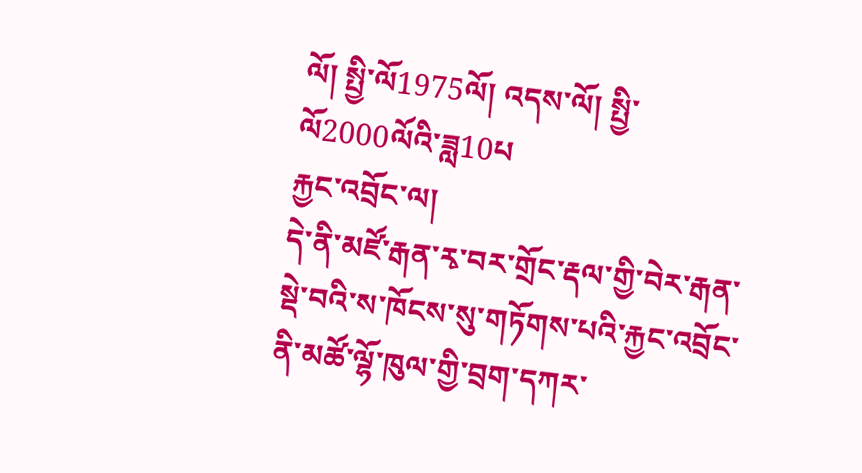ལོ། སྤྱི་ལོ1975ལོ། འདས་ལོ། སྤྱི་ལོ2000ལོའི་ཟླ10པ
རྐྱང་འབྲོང་ལ།
དེ་ནི་མཛོ་རྒན་རྭ་བར་གྲོང་རྡལ་གྱི་བེར་རྒན་སྡེ་བའི་ས་ཁོངས་སུ་གཏོགས་པའི་རྐྱང་འབྲོང་ནི་མཚོ་ལྷོ་ཁུལ་གྱི་བྲག་དཀར་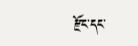རྫོང་དང་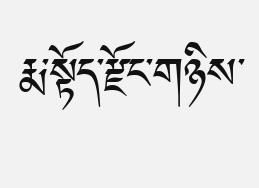རྨ་སྟོད་རྫོང་གཉིས་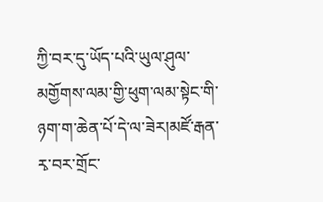ཀྱི་བར་དུ་ཡོད་པའི་ཡུལ་ཤུལ་མགྱོགས་ལམ་གྱི་ཕུག་ལམ་སྟེང་གི་ཉག་ག་ཆེན་པོ་དེ་ལ་ཟེར།མཛོ་རྒན་རྭ་བར་གྲོང་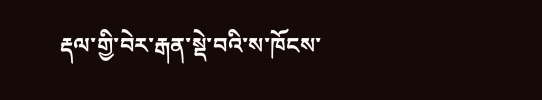རྡལ་གྱི་བེར་རྒན་སྡེ་བའི་ས་ཁོངས་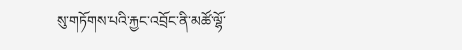སུ་གཏོགས་པའི་རྐྱང་འབྲོང་ནི་མཚོ་ལྷོ་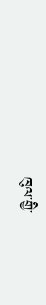ཁུལ་གྱི་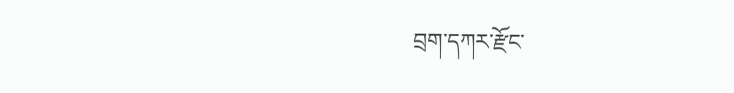བྲག་དཀར་རྫོང་